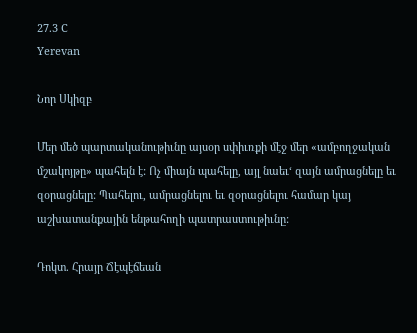27.3 C
Yerevan

Նոր Սկիզբ

Մեր մեծ պարտականութիւնը այսօր սփիւռքի մէջ մեր «ամբողջական մշակոյթը» պահելն է: Ոչ միայն պահելը, այլ նաեւ‘ զայն ամրացնելը եւ զօրացնելը: Պահելու, ամրացնելու եւ զօրացնելու համար կայ աշխատանքային ենթահողի պատրաստութիւնը:

Դոկտ. Հրայր Ճէպէճեան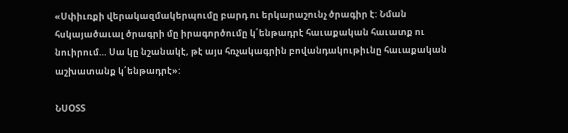«Սփիւռքի վերակազմակերպումը բարդ ու երկարաշունչ ծրագիր է: Նման հսկայածաւալ ծրագրի մը իրագործումը կ՛ենթադրէ հաւաքական հաւատք ու նուիրում… Սա կը նշանակէ, թէ այս հռչակագրին բովանդակութիւնը հաւաքական աշխատանք կ՛ենթադրէ»:

ՆՍՕՏՏ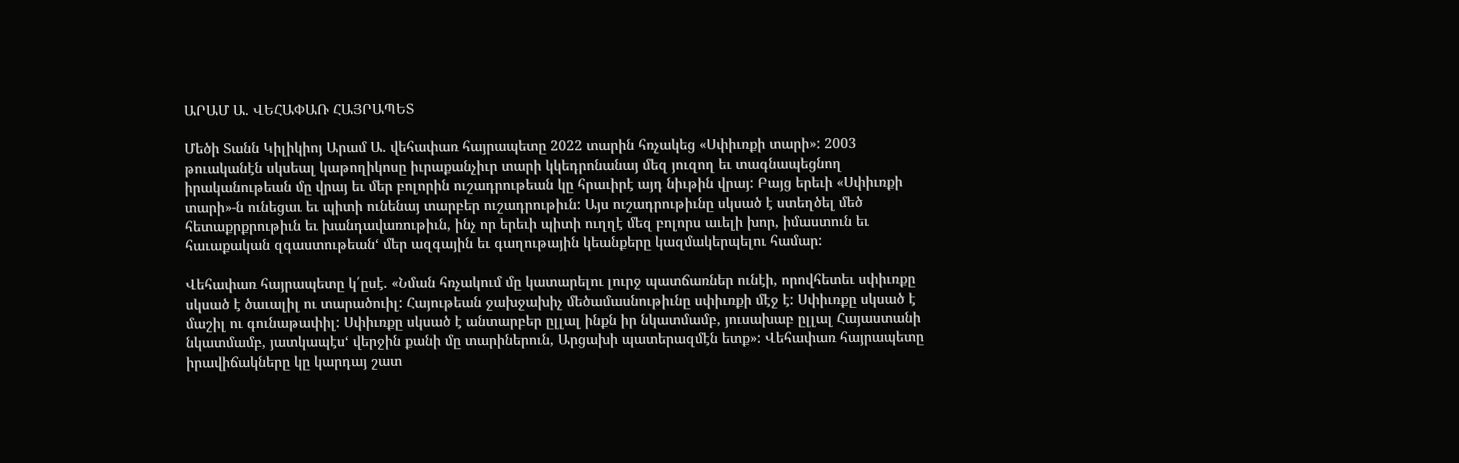ԱՐԱՄ Ա. ՎԵՀԱՓԱՌ ՀԱՅՐԱՊԵՏ

Մեծի Տանն Կիլիկիոյ Արամ Ա. վեհափառ հայրապետը 2022 տարին հռչակեց «Սփիւռքի տարի»: 2003 թուականէն սկսեալ կաթողիկոսը իւրաքանչիւր տարի կկեդրոնանայ մեզ յուզող եւ տագնապեցնող իրականութեան մը վրայ եւ մեր բոլորին ուշադրութեան կը հրաւիրէ այդ նիւթին վրայ: Բայց երեւի «Սփիւռքի տարի»-ն ունեցաւ եւ պիտի ունենայ տարբեր ուշադրութիւն: Այս ուշադրութիւնը սկսած է ստեղծել մեծ հետաքրքրութիւն եւ խանդավառութիւն, ինչ որ երեւի պիտի ուղղէ մեզ բոլորս աւելի խոր, իմաստուն եւ հաւաքական զգաստութեան‘ մեր ազգային եւ գաղութային կեանքերը կազմակերպելու համար:

Վեհափառ հայրապետը կ՛ըսէ. «Նման հռչակում մը կատարելու լուրջ պատճառներ ունէի, որովհետեւ սփիւռքը սկսած է ծաւալիլ ու տարածուիլ: Հայութեան ջախջախիչ մեծամասնութիւնը սփիւռքի մէջ է: Սփիւռքը սկսած է մաշիլ ու գունաթափիլ: Սփիւռքը սկսած է անտարբեր ըլլալ ինքն իր նկատմամբ, յուսախաբ ըլլալ Հայաստանի նկատմամբ, յատկապէս‘ վերջին քանի մը տարիներուն, Արցախի պատերազմէն ետք»: Վեհափառ հայրապետը իրավիճակները կը կարդայ շատ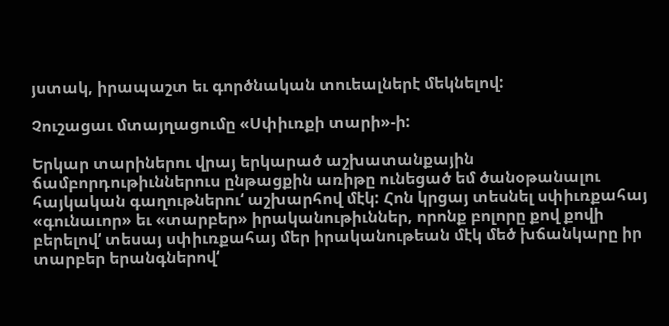յստակ, իրապաշտ եւ գործնական տուեալներէ մեկնելով:

Չուշացաւ մտայղացումը «Սփիւռքի տարի»-ի:

Երկար տարիներու վրայ երկարած աշխատանքային ճամբորդութիւններուս ընթացքին առիթը ունեցած եմ ծանօթանալու հայկական գաղութներու‘ աշխարհով մէկ: Հոն կրցայ տեսնել սփիւռքահայ «գունաւոր» եւ «տարբեր» իրականութիւններ, որոնք բոլորը քով քովի բերելով‘ տեսայ սփիւռքահայ մեր իրականութեան մէկ մեծ խճանկարը իր տարբեր երանգներով‘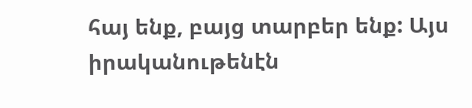հայ ենք, բայց տարբեր ենք: Այս իրականութենէն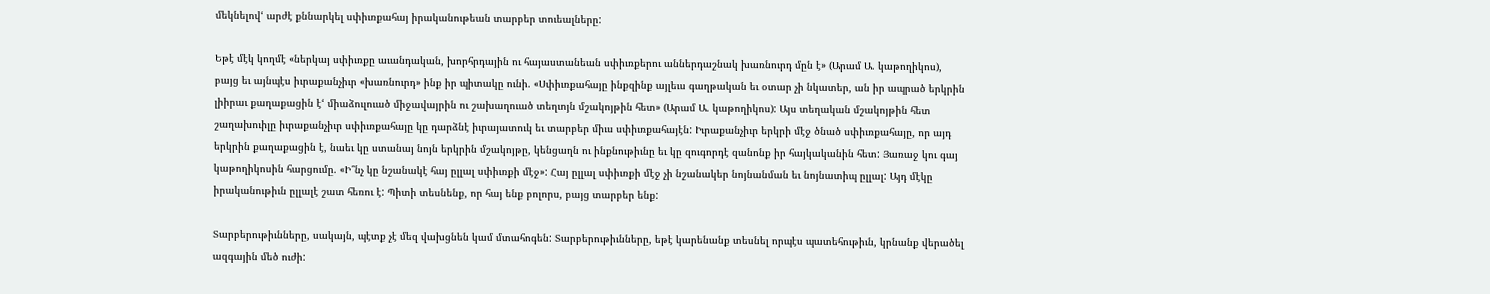մեկնելով‘ արժէ քննարկել սփիւռքահայ իրականութեան տարբեր տուեալները:

Եթէ մէկ կողմէ «ներկայ սփիւռքը աւանդական, խորհրդային ու հայաստանեան սփիւռքերու աններդաշնակ խառնուրդ մըն է» (Արամ Ա. կաթողիկոս), բայց եւ այնպէս իւրաքանչիւր «խառնուրդ» ինք իր պիտակը ունի. «Սփիւռքահայը ինքզինք այլեւս գաղթական եւ օտար չի նկատեր, ան իր ապրած երկրին լիիրաւ քաղաքացին է‘ միաձուլուած միջավայրին ու շախաղուած տեղւոյն մշակոյթին հետ» (Արամ Ա. կաթողիկոս): Այս տեղական մշակոյթին հետ շաղախուիլը իւրաքանչիւր սփիւռքահայը կը դարձնէ իւրայատուկ եւ տարբեր միւս սփիւռքահայէն: Իւրաքանչիւր երկրի մէջ ծնած սփիւռքահայը, որ այդ երկրին քաղաքացին է, նաեւ կը ստանայ նոյն երկրին մշակոյթը, կենցաղն ու ինքնութիւնը եւ կը զուգորդէ զանոնք իր հայկականին հետ: Յառաջ կու գայ կաթողիկոսին հարցումը. «Ի՞նչ կը նշանակէ հայ ըլլալ սփիւռքի մէջ»: Հայ ըլլալ սփիւռքի մէջ չի նշանակեր նոյնանման եւ նոյնատիպ ըլլալ: Այդ մէկը իրականութիւն ըլլալէ շատ հեռու է: Պիտի տեսնենք, որ հայ ենք բոլորս, բայց տարբեր ենք:

Տարբերութիւնները, սակայն, պէտք չէ մեզ վախցնեն կամ մտահոգեն: Տարբերութիւնները, եթէ կարենանք տեսնել որպէս պատեհութիւն, կրնանք վերածել ազգային մեծ ուժի: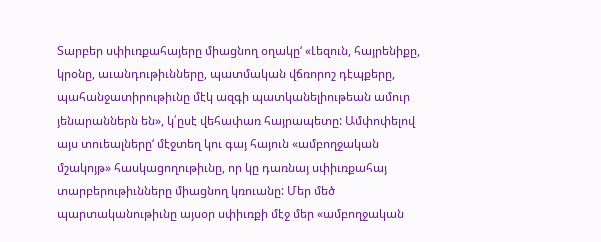Տարբեր սփիւռքահայերը միացնող օղակը‘ «Լեզուն, հայրենիքը, կրօնը, աւանդութիւնները, պատմական վճռորոշ դէպքերը, պահանջատիրութիւնը մէկ ազգի պատկանելիութեան ամուր յենարաններն են», կ՛ըսէ վեհափառ հայրապետը: Ամփոփելով այս տուեալները‘ մէջտեղ կու գայ հայուն «ամբողջական մշակոյթ» հասկացողութիւնը, որ կը դառնայ սփիւռքահայ տարբերութիւնները միացնող կռուանը: Մեր մեծ պարտականութիւնը այսօր սփիւռքի մէջ մեր «ամբողջական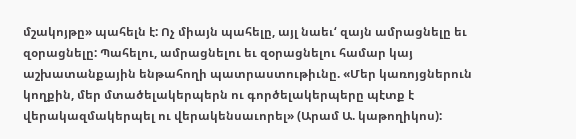մշակոյթը» պահելն է: Ոչ միայն պահելը, այլ նաեւ‘ զայն ամրացնելը եւ զօրացնելը: Պահելու, ամրացնելու եւ զօրացնելու համար կայ աշխատանքային ենթահողի պատրաստութիւնը. «Մեր կառոյցներուն կողքին, մեր մտածելակերպերն ու գործելակերպերը պէտք է վերակազմակերպել ու վերակենսաւորել» (Արամ Ա. կաթողիկոս):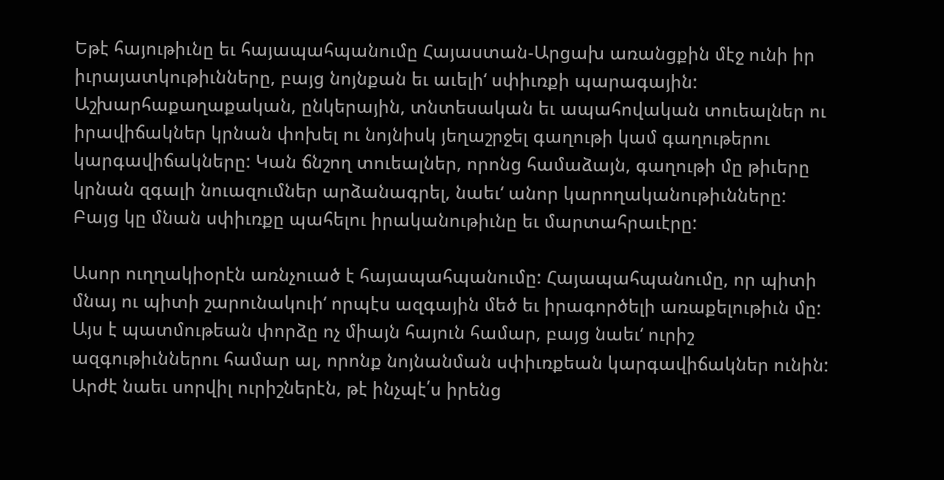Եթէ հայութիւնը եւ հայապահպանումը Հայաստան-Արցախ առանցքին մէջ ունի իր իւրայատկութիւնները, բայց նոյնքան եւ աւելի‘ սփիւռքի պարագային: Աշխարհաքաղաքական, ընկերային, տնտեսական եւ ապահովական տուեալներ ու իրավիճակներ կրնան փոխել ու նոյնիսկ յեղաշրջել գաղութի կամ գաղութերու կարգավիճակները: Կան ճնշող տուեալներ, որոնց համաձայն, գաղութի մը թիւերը կրնան զգալի նուազումներ արձանագրել, նաեւ‘ անոր կարողականութիւնները: Բայց կը մնան սփիւռքը պահելու իրականութիւնը եւ մարտահրաւէրը:

Ասոր ուղղակիօրէն առնչուած է հայապահպանումը: Հայապահպանումը, որ պիտի մնայ ու պիտի շարունակուի‘ որպէս ազգային մեծ եւ իրագործելի առաքելութիւն մը: Այս է պատմութեան փորձը ոչ միայն հայուն համար, բայց նաեւ‘ ուրիշ ազգութիւններու համար ալ, որոնք նոյնանման սփիւռքեան կարգավիճակներ ունին: Արժէ նաեւ սորվիլ ուրիշներէն, թէ ինչպէ՛ս իրենց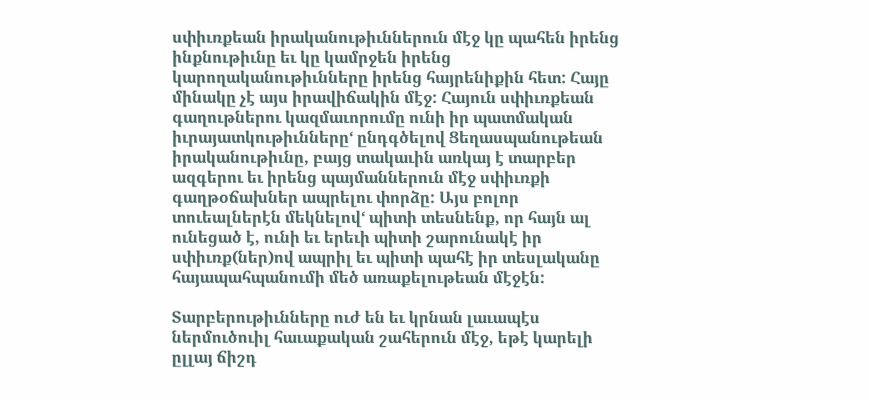սփիւռքեան իրականութիւններուն մէջ կը պահեն իրենց ինքնութիւնը եւ կը կամրջեն իրենց կարողականութիւնները իրենց հայրենիքին հետ: Հայը մինակը չէ այս իրավիճակին մէջ: Հայուն սփիւռքեան գաղութներու կազմաւորումը ունի իր պատմական իւրայատկութիւնները‘ ընդգծելով Ցեղասպանութեան իրականութիւնը, բայց տակաւին առկայ է տարբեր ազգերու եւ իրենց պայմաններուն մէջ սփիւռքի գաղթօճախներ ապրելու փորձը: Այս բոլոր տուեալներէն մեկնելով‘ պիտի տեսնենք, որ հայն ալ ունեցած է, ունի եւ երեւի պիտի շարունակէ իր սփիւռք(ներ)ով ապրիլ եւ պիտի պահէ իր տեսլականը հայապահպանումի մեծ առաքելութեան մէջէն:

Տարբերութիւնները ուժ են եւ կրնան լաւապէս ներմուծուիլ հաւաքական շահերուն մէջ, եթէ կարելի ըլլայ ճիշդ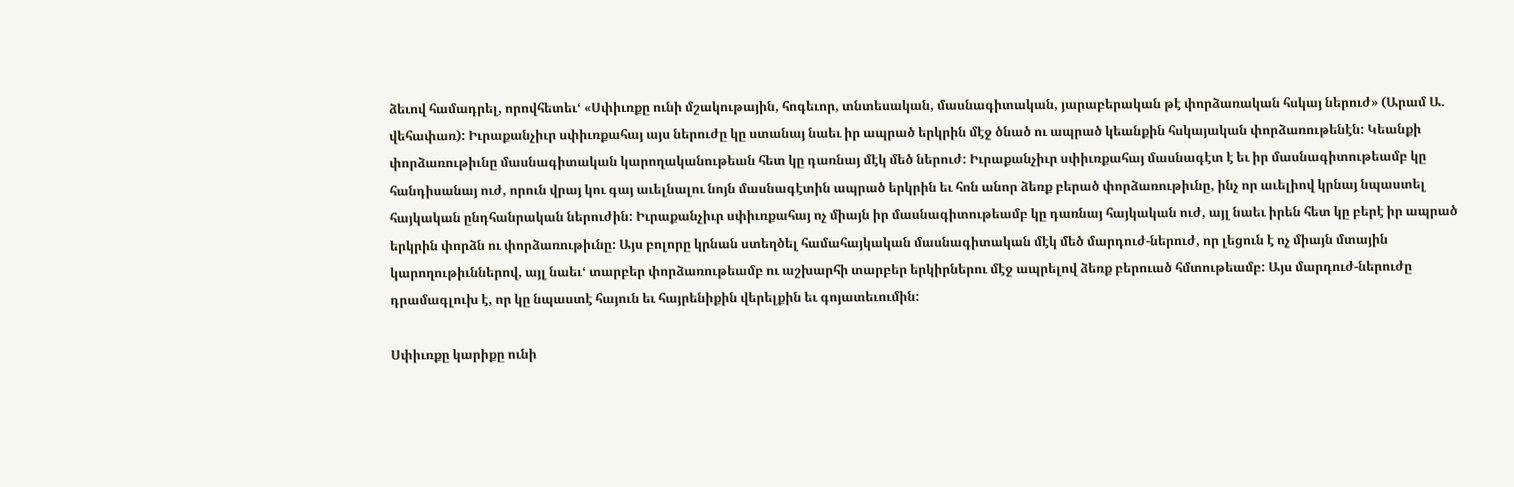ձեւով համադրել, որովհետեւ‘ «Սփիւռքը ունի մշակութային, հոգեւոր, տնտեսական, մասնագիտական, յարաբերական թէ փորձառական հսկայ ներուժ» (Արամ Ա. վեհափառ): Իւրաքանչիւր սփիւռքահայ այս ներուժը կը ստանայ նաեւ իր ապրած երկրին մէջ ծնած ու ապրած կեանքին հսկայական փորձառութենէն: Կեանքի փորձառութիւնը մասնագիտական կարողականութեան հետ կը դառնայ մէկ մեծ ներուժ: Իւրաքանչիւր սփիւռքահայ մասնագէտ է եւ իր մասնագիտութեամբ կը հանդիսանայ ուժ, որուն վրայ կու գայ աւելնալու նոյն մասնագէտին ապրած երկրին եւ հոն անոր ձեռք բերած փորձառութիւնը, ինչ որ աւելիով կրնայ նպաստել հայկական ընդհանրական ներուժին: Իւրաքանչիւր սփիւռքահայ ոչ միայն իր մասնագիտութեամբ կը դառնայ հայկական ուժ, այլ նաեւ իրեն հետ կը բերէ իր ապրած երկրին փորձն ու փորձառութիւնը: Այս բոլորը կրնան ստեղծել համահայկական մասնագիտական մէկ մեծ մարդուժ-ներուժ, որ լեցուն է ոչ միայն մտային կարողութիւններով, այլ նաեւ‘ տարբեր փորձառութեամբ ու աշխարհի տարբեր երկիրներու մէջ ապրելով ձեռք բերուած հմտութեամբ: Այս մարդուժ-ներուժը դրամագլուխ է, որ կը նպաստէ հայուն եւ հայրենիքին վերելքին եւ գոյատեւումին:

Սփիւռքը կարիքը ունի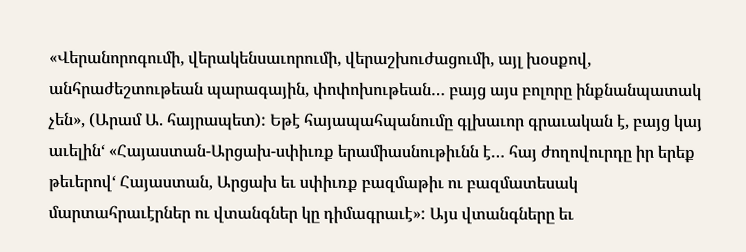«Վերանորոգումի, վերակենսաւորումի, վերաշխուժացումի, այլ խօսքով, անհրաժեշտութեան պարագային, փոփոխութեան… բայց այս բոլորը ինքնանպատակ չեն», (Արամ Ա. հայրապետ): Եթէ հայապահպանումը գլխաւոր գրաւական է, բայց կայ աւելին‘ «Հայաստան-Արցախ-սփիւռք երամիասնութիւնն է… հայ ժողովուրդը իր երեք թեւերով‘ Հայաստան, Արցախ եւ սփիւռք բազմաթիւ ու բազմատեսակ մարտահրաւէրներ ու վտանգներ կը դիմագրաւէ»: Այս վտանգները եւ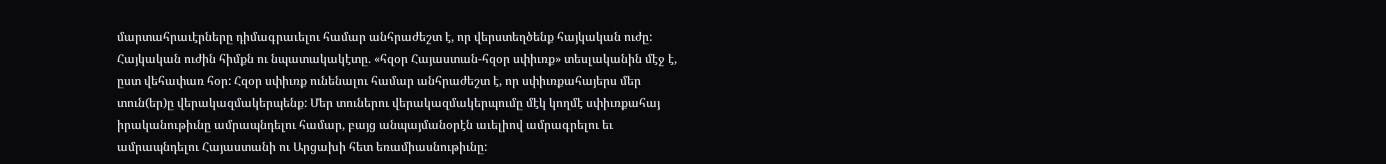մարտահրաւէրները դիմագրաւելու համար անհրաժեշտ է, որ վերստեղծենք հայկական ուժը: Հայկական ուժին հիմքն ու նպատակակէտը. «հզօր Հայաստան-հզօր սփիւռք» տեսլականին մէջ է, ըստ վեհափառ հօր: Հզօր սփիւռք ունենալու համար անհրաժեշտ է, որ սփիւռքահայերս մեր տուն(եր)ը վերակազմակերպենք: Մեր տուներու վերակազմակերպումը մէկ կողմէ սփիւռքահայ իրականութիւնը ամրապնդելու համար, բայց անպայմանօրէն աւելիով ամրագրելու եւ ամրապնդելու Հայաստանի ու Արցախի հետ եռամիասնութիւնը: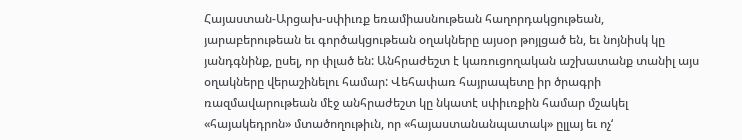Հայաստան-Արցախ-սփիւռք եռամիասնութեան հաղորդակցութեան, յարաբերութեան եւ գործակցութեան օղակները այսօր թոյլցած են, եւ նոյնիսկ կը յանդգնինք, ըսել, որ փլած են: Անհրաժեշտ է կառուցողական աշխատանք տանիլ այս օղակները վերաշինելու համար: Վեհափառ հայրապետը իր ծրագրի ռազմավարութեան մէջ անհրաժեշտ կը նկատէ սփիւռքին համար մշակել «հայակեդրոն» մտածողութիւն, որ «հայաստանանպատակ» ըլլայ եւ ոչ‘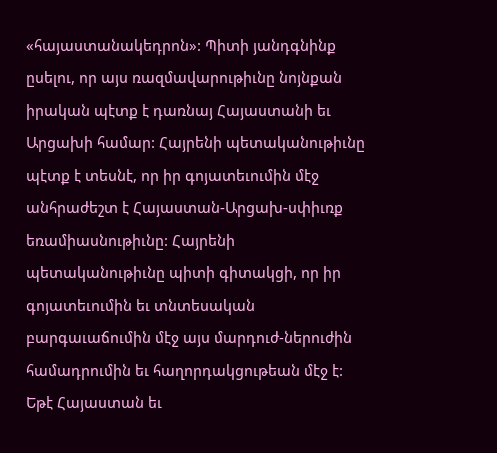«հայաստանակեդրոն»: Պիտի յանդգնինք ըսելու, որ այս ռազմավարութիւնը նոյնքան իրական պէտք է դառնայ Հայաստանի եւ Արցախի համար: Հայրենի պետականութիւնը պէտք է տեսնէ, որ իր գոյատեւումին մէջ անհրաժեշտ է Հայաստան-Արցախ-սփիւռք եռամիասնութիւնը: Հայրենի պետականութիւնը պիտի գիտակցի, որ իր գոյատեւումին եւ տնտեսական բարգաւաճումին մէջ այս մարդուժ-ներուժին համադրումին եւ հաղորդակցութեան մէջ է: Եթէ Հայաստան եւ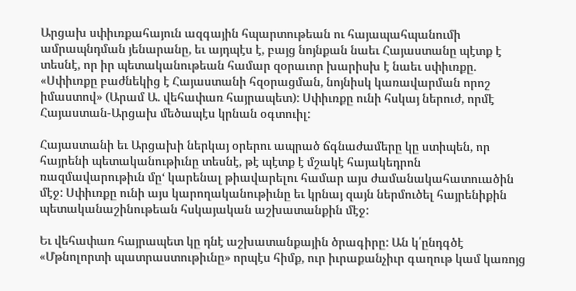Արցախ սփիւռքահայուն ազգային հպարտութեան ու հայապահպանումի ամրապնդման յենարանը, եւ այդպէս է, բայց նոյնքան նաեւ Հայաստանը պէտք է տեսնէ, որ իր պետականութեան համար զօրաւոր խարիսխ է նաեւ սփիւռքը. «Սփիւռքը բաժնեկից է Հայաստանի հզօրացման, նոյնիսկ կառավարման որոշ իմաստով» (Արամ Ա. վեհափառ հայրապետ): Սփիւռքը ունի հսկայ ներուժ, որմէ Հայաստան-Արցախ մեծապէս կրնան օգտուիլ:

Հայաստանի եւ Արցախի ներկայ օրերու ապրած ճգնաժամերը կը ստիպեն, որ հայրենի պետականութիւնը տեսնէ, թէ պէտք է մշակէ հայակեդրոն ռազմավարութիւն մը‘ կարենալ թիավարելու համար այս ժամանակահատուածին մէջ: Սփիւռքը ունի այս կարողականութիւնը եւ կրնայ զայն ներմուծել հայրենիքին պետականաշինութեան հսկայական աշխատանքին մէջ:

Եւ վեհափառ հայրապետ կը դնէ աշխատանքային ծրագիրը: Ան կ՛ընդգծէ «Մթնոլորտի պատրաստութիւնը» որպէս հիմք, ուր իւրաքանչիւր գաղութ կամ կառոյց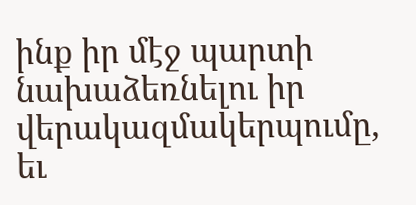ինք իր մէջ պարտի նախաձեռնելու իր վերակազմակերպումը, եւ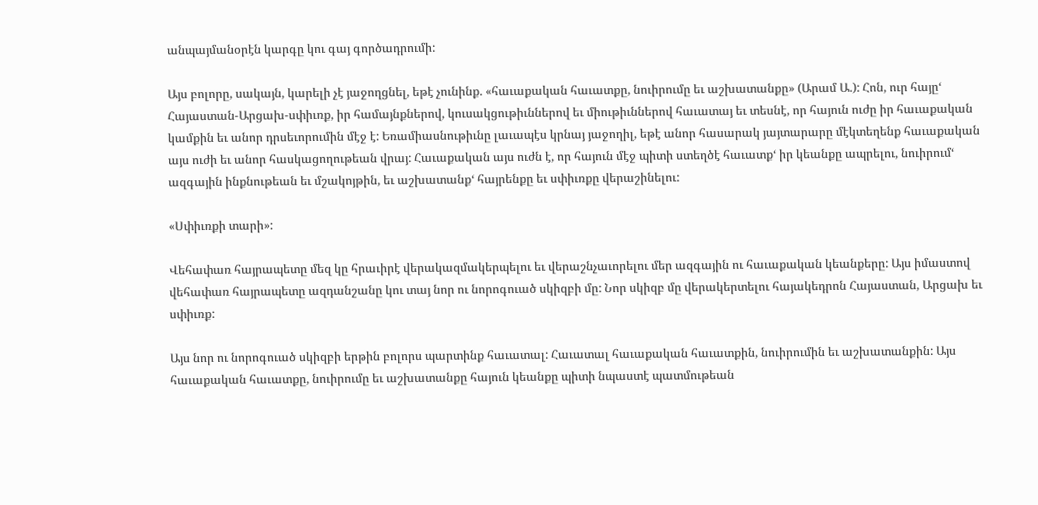անպայմանօրէն կարգը կու գայ գործադրումի:

Այս բոլորը, սակայն, կարելի չէ յաջողցնել, եթէ չունինք. «հաւաքական հաւատքը, նուիրումը եւ աշխատանքը» (Արամ Ա.): Հոն, ուր հայը‘ Հայաստան-Արցախ-սփիւռք, իր համայնքներով, կուսակցութիւններով եւ միութիւններով հաւատայ եւ տեսնէ, որ հայուն ուժը իր հաւաքական կամքին եւ անոր դրսեւորումին մէջ է: Եռամիասնութիւնը լաւապէս կրնայ յաջողիլ, եթէ անոր հասարակ յայտարարը մէկտեղենք հաւաքական այս ուժի եւ անոր հասկացողութեան վրայ: Հաւաքական այս ուժն է, որ հայուն մէջ պիտի ստեղծէ հաւատք‘ իր կեանքը ապրելու, նուիրում‘ ազգային ինքնութեան եւ մշակոյթին, եւ աշխատանք‘ հայրենքը եւ սփիւռքը վերաշինելու:

«Սփիւռքի տարի»:

Վեհափառ հայրապետը մեզ կը հրաւիրէ վերակազմակերպելու եւ վերաշնչաւորելու մեր ազգային ու հաւաքական կեանքերը: Այս իմաստով վեհափառ հայրապետը ազդանշանը կու տայ նոր ու նորոգուած սկիզբի մը: Նոր սկիզբ մը վերակերտելու հայակեդրոն Հայաստան, Արցախ եւ սփիւռք:

Այս նոր ու նորոգուած սկիզբի երթին բոլորս պարտինք հաւատալ: Հաւատալ հաւաքական հաւատքին, նուիրումին եւ աշխատանքին: Այս հաւաքական հաւատքը, նուիրումը եւ աշխատանքը հայուն կեանքը պիտի նպաստէ պատմութեան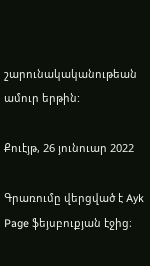շարունակականութեան ամուր երթին:

Քուէյթ, 26 յունուար 2022

Գրառումը վերցված է Ayk Page ֆեյսբուքյան էջից։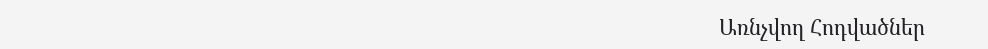Առնչվող Հոդվածներ